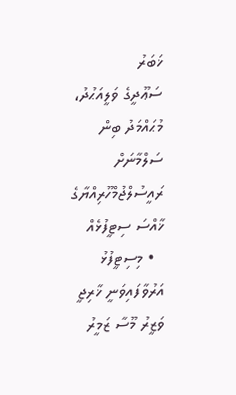ޚަބަރު
ސަޢޫދީގެ ވަލީއަޙުދު، މުޙައްމަދު ބިން ސަލްމާނަށް ރައީސުލްޖުމްހޫރިއްޔާގެ ޚާއްސަ ސިޓީފުޅެއް
  • މިސިޓީފުޅު އަރުވާފައިވަނީ ޚާރިޖީ ވަޒީރު މޫސާ ޒަމީރު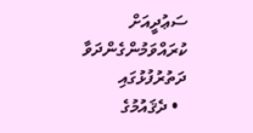ސަޢުދީއަށް ކުރައްވަމުންގެންދަވާ ދަތުރުފުޅުގައި
  • ދެޤައުމުގެ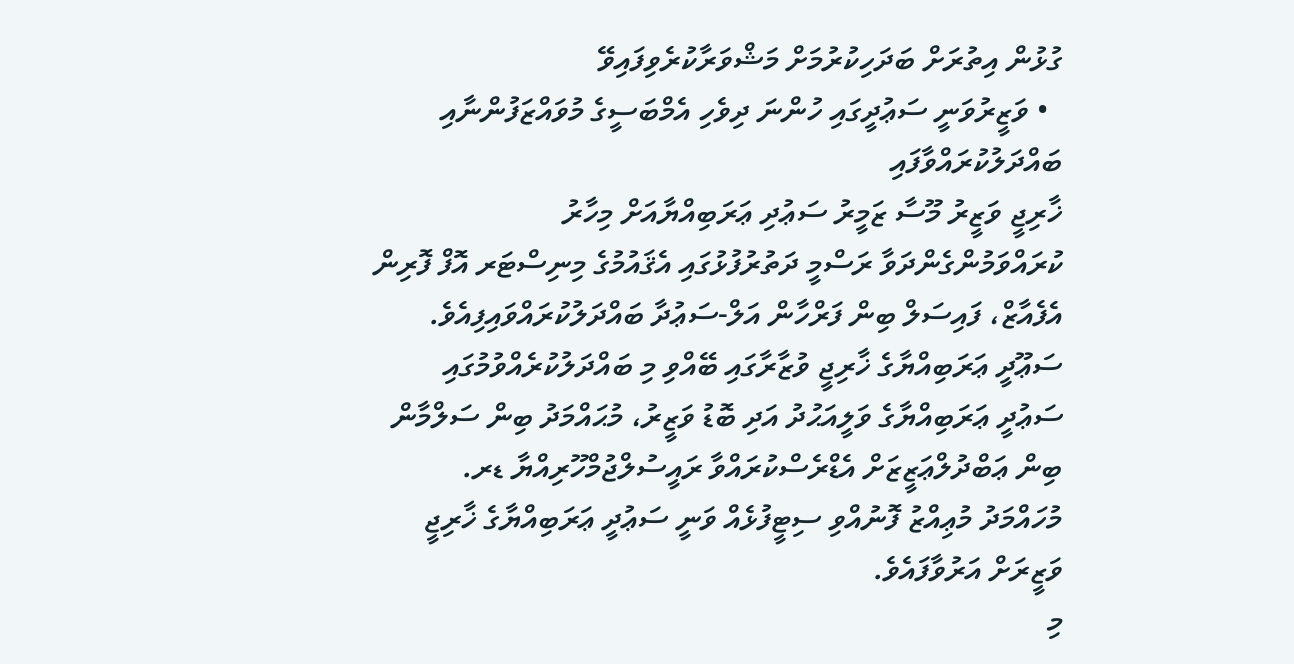ގުޅުން އިތުރަށް ބަދަހިކުރުމަށް މަޝްވަރާކުރެވިފައިވޭ
  • ވަޒީރުވަނީ ސަޢުދީގައި ހުންނަ ދިވެހި އެމްބަސީގެ މުވައްޒަފުންނާއި ބައްދަލުކުރައްވާފައި
ޚާރިޖީ ވަޒީރު މޫސާ ޒަމީރު ސަޢުދި ޢަރަބިއްޔާއަށް މިހާރު ކުރައްވަމުންގެންދަވާ ރަސްމީ ދަތުރުފުޅުގައި އެޤައުމުގެ މިނިސްޓަރ އޮފް ފޮރިން އެފެއާޒް، ފައިސަލް ބިން ފަރްހާން އަލް-ސަޢުދާ ބައްދަލުކުރައްވައިފިއެވެ.
ސަޢޫދީ ޢަރަބިއްޔާގެ ޚާރިޖީ ވުޒާރާގައި ބޭއްވި މި ބައްދަލުކުރެއްވުމުގައި ސަޢުދީ ޢަރަބިއްޔާގެ ވަލީއަޙުދު އަދި ބޮޑު ވަޒީރު، މުޙައްމަދު ބިން ސަލްމާން ބިން ޢަބްދުލްޢަޒީޒަށް އެޑްރެސްކުރައްވާ ރައީސުލްޖުމްހޫރިއްޔާ ޑރ. މުހައްމަދު މުޢިއްޒު ފޮނުއްވި ސިޓީފުޅެއް ވަނީ ސަޢުދީ ޢަރަބިއްޔާގެ ޚާރިޖީ ވަޒީރަށް އަރުވާފައެވެ.
މި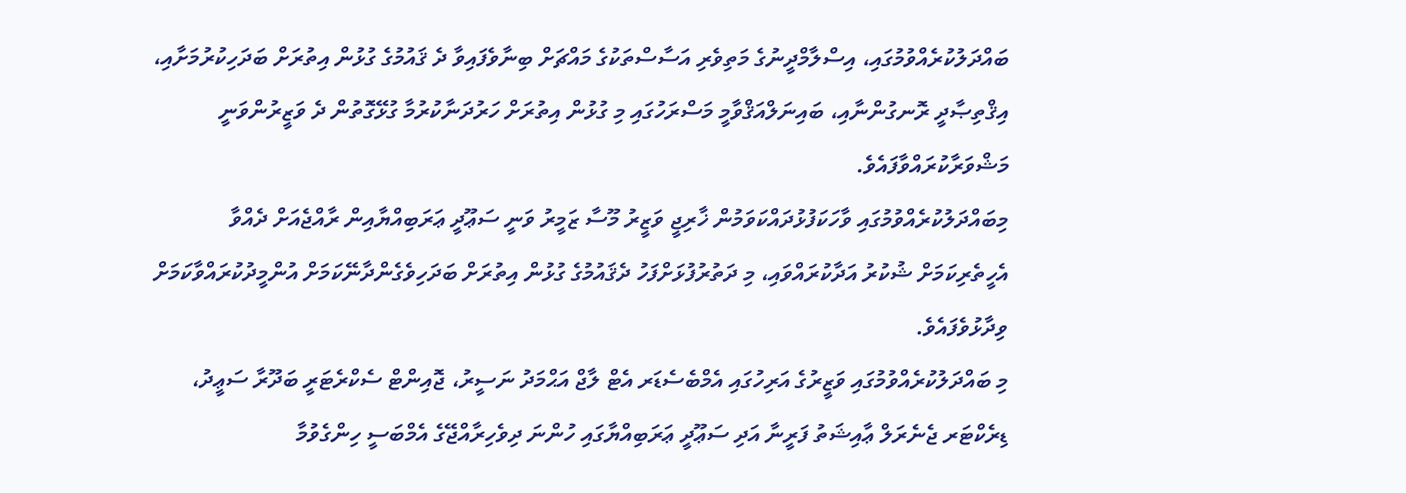ބައްދަލުކުރެއްވުމުގައި، އިސްލާމްދީނުގެ މަތިވެރި އަސާސްތަކުގެ މައްޗަށް ބިނާވެފައިވާ ދެ ޤައުމުގެ ގުޅުން އިތުރަށް ބަދަހިކުރުމަށާއި، އިޤްތިޞާދީ ރޮނގުންނާއި، ބައިނަލްއަޤްވާމީ މަސްރަހުގައި މި ގުޅުން އިތުރަށް ހަރުދަނާކުރުމާ ގުޅޭގޮތުން ދެ ވަޒީރުންވަނީ މަޝްވަރާކުރައްވާފައެވެ.
މިބައްދަލުކުރެއްވުމުގައި ވާހަކަފުޅުދައްކަވަމުން ޚާރިޖީ ވަޒީރު މޫސާ ޒަމީރު ވަނީ ސަޢޫދީ ޢަރަބިއްޔާއިން ރާއްޖެއަށް ދެއްވާ އެހީތެރިކަމަށް ޝުކުރު އަދާކުރައްވައި، މި ދަތުރުފުޅަށްފަހު ދެޤައުމުގެ ގުޅުން އިތުރަށް ބަދަހިވެގެންދާނޭކަމަށް އުންމީދުކުރައްވާކަމަށް ވިދާޅުވެފައެވެ.
މި ބައްދަލުކުރެއްވުމުގައި ވަޒީރުގެ އަރިހުގައި އެމްބެސެޑަރ އެޓް ލާޖް އަޙްމަދު ނަސީރު، ޖޮއިންޓް ސެކްރެޓަރީ ބަދޫރާ ސަޢީދު، ޑިރެކްޓަރ ޖެނެރަލް ޢާއިޝަތު ފަރީނާ އަދި ސަޢޫދީ ޢަރަބިއްޔާގައި ހުންނަ ދިވެހިރާއްޖޭގެ އެމްބަސީ ހިންގެވުމާ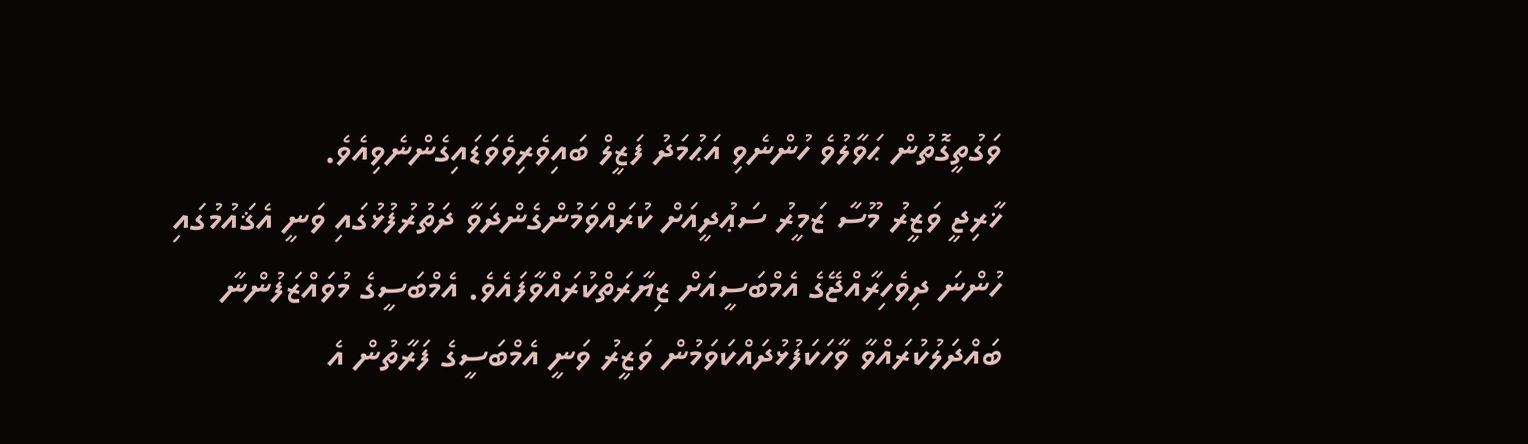ވަގުތީގޮތުން ޙަވާލުވެ ހުންނެވި އަޙުމަދު ފަޒީލް ބައިވެރިވެވަޑައިގެންނެވިއެވެ.
ޚާރިޖީ ވަޒީރު މޫސާ ޒަމީރު ސަޢުދީއަށް ކުރައްވަމުންގެންދަވާ ދަތުރުފުޅުގައި ވަނީ އެޤައުމުގައި ހުންނަ ދިވެހިރާއްޖޭގެ އެމްބަސީއަށް ޒިޔާރަތްކުރައްވާފައެވެ. އެމްބަސީގެ މުވައްޒަފުންނާ ބައްދަލުކުރައްވާ ވާހަކަފުޅުދައްކަވަމުން ވަޒީރު ވަނީ އެމްބަސީގެ ފަރާތުން އެ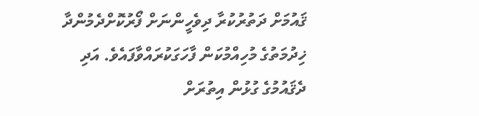ޤައުމަށް ދަތުރުކުރާ ދިވެހީންނަށް ފޯރުކޮށްދެމުންދާ ޚިދުމަތުގެ މުހިއްމުކަން ފާހަގަކުރައްވާފައެވެ. އަދި ދެޤައުމުގެ ގުޅުން އިތުރަށް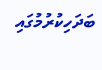ބަދަހިކުރުމުގައި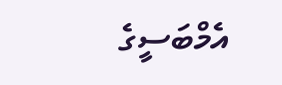އެމްބަސީގެ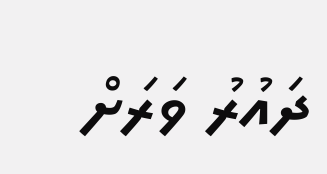ދައުރު ވަރަށް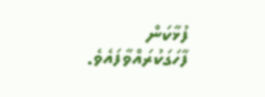ފުޅާކަން ފާހަގަކުރައްވާފައެވެ.